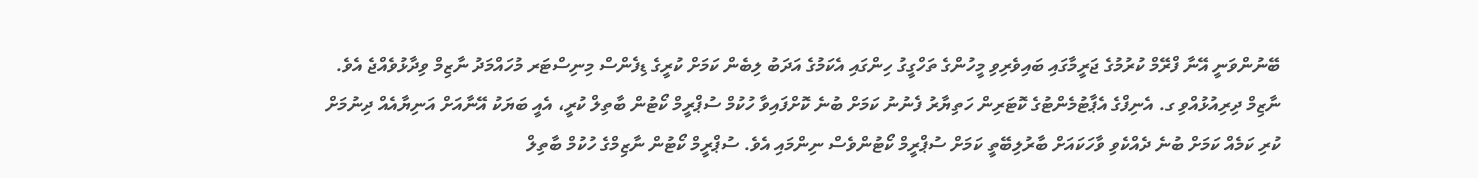ބޭނުންވަނީ އޭނާ ފްރޭމް ކުރުމުގެ ޖަރީމާގައި ބައިވެރިވި މީހުންގެ ތަހްގީގު ހިންގައި އެކަމުގެ އަދަބު ލިބެން ކަމަށް ކުރީގެ ޑިފެންސް މިނިސްޓަރ މުހައްމަދު ނާޒިމް ވިދާޅުވެއްޖެ އެވެ.
ނާޒިމް ދިރިއުޅުއްވި ގ. އެނިފްގެ އެޕާޓުމެންޓުގެ ކޮޓަރިން ހަތިޔާރު ފެނުނު ކަމަށް ބުނެ ކޮށްފައިވާ ހުކުމް ސުޕްރީމް ކޯޓުން ބާތިލް ކުރީ، އެއީ ބަޔަކު އޭނާއަށް އަނިޔާއެއް ދިނުމަށް ކުރި ކަމެއް ކަމަށް ބުނެ ދެއްކެވި ވާހަކައަށް ބާރުލިބޭތީ ކަމަށް ސުޕްރީމް ކޯޓުންވެސް ނިންމައި އެވެ. ސުޕްރީމް ކޯޓުން ނާޒިމްގެ ހުކުމް ބާތިލް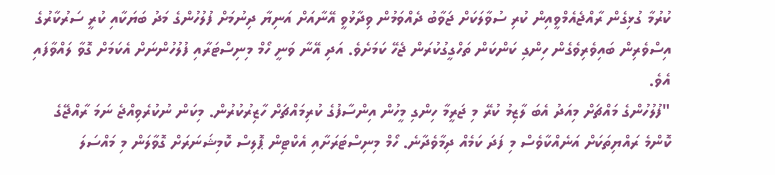ކުރުމާ ގުޅިގެން ރާއްޖެއެމްވީއިން ކުރި ސުވާލަކަށް ޖަވާބު ދެއްވަމުން ވިދާޅުވީ އޭނާއަށް އަނިޔާ ދިނުމަށް ފުލުހުންގެ މަދު ބަޔަކާއި ކުރީ ސަރުކާރުގެ އިސްވެރިން ބައިވެރިވެގެން ހިންގި ކަންކަން ތަހްގީގުކުރަން ޖެހޭ ކަމަށެވެ. އަދި އޭނާ ވަނީ ހޯމް މިނިސްޓަރާއި ފުލުހުންނަށް އެކަމަށް ގޮވާ ލައްވާފައި އެވެ.
"ފުލުހުންގެ މައްޗަށް މިއަދު އެބަ ލާޒިމު ކުރޭ މި ޖަރީމާ ހިންގި މީހުން އިންސާފުގެ ކުރިމައްޗަށް ހާޒިރުކުރުން. މިކަން ނުކުރެވިއްޖެ ނަމަ ރާއްޖޭގެ ކޮންމެ ރައްޔިތަކަށް އަނެއްކާވެސް މި ފަދަ ކަމެއް ދިމާވެދާނެ. ހޯމް މިނިސްޓަރަށާއި އެކްޓިން ޕޮލިސް ކޮމިޝަނަރަށް ގޮވާލަން މި މައްސަލަ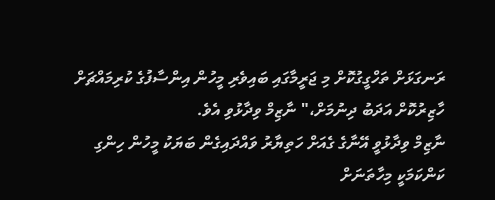ރަނގަޅަށް ތަހްގީގުކޮށް މި ޖަރީމާގައި ބައިވެރި މީހުން އިންސާފުގެ ކުރިމައްޗަށް ހާޒިރުކޮށް އަދަބު ދިނުމަށް،" ނާޒިމް ވިދާޅުވި އެވެ.
ނާޒިމް ވިދާޅުވީ އޭނާގެ ގެއަށް ހަތިޔާރު ވައްދައިގެން ބަޔަކު މީހުން ހިންގި ކަންކަމަކީ މިހާތަނަށް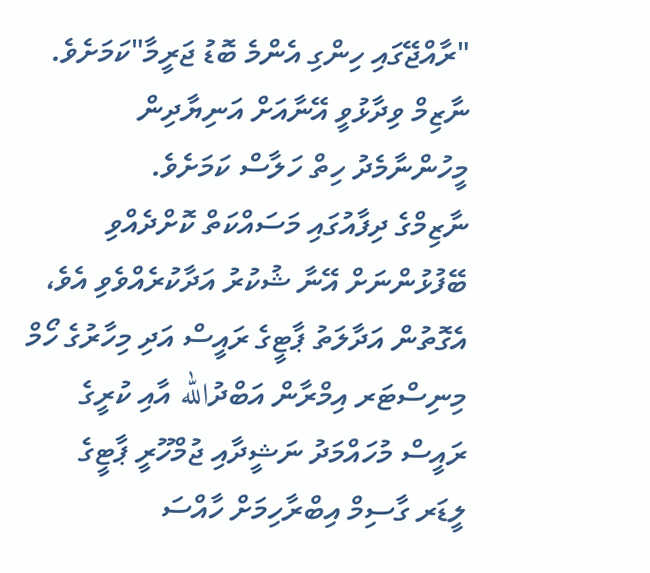"ރާއްޖޭގައި ހިންގި އެންމެ ބޮޑު ޖަރީމާ"ކަމަށެވެ. ނާޒިމް ވިދާޅުވީ އޭނާއަށް އަނިޔާދިން މީހުންނާމެދު ހިތް ހަލާސް ކަމަށެވެ.
ނާޒިމްގެ ދިފާއުގައި މަސައްކަތް ކޮށްދެއްވި ބޭފުޅުންނަށް އޭނާ ޝުކުރު އަދާކުރެއްވެވި އެވެ، އެގޮތުން އަދާލަތު ޕާޓީގެ ރައީސް އަދި މިހާރުގެ ހޯމް މިނިސްޓަރ އިމްރާން އަބްދުالله އާއި ކުރީގެ ރައީސް މުހައްމަދު ނަޝީދާއި ޖުމްހޫރީ ޕާޓީގެ ލީޑަރ ގާސިމް އިބްރާހިމަށް ހާއްސަ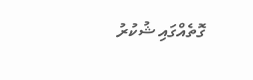ގޮތެއްގައި ޝުކުރު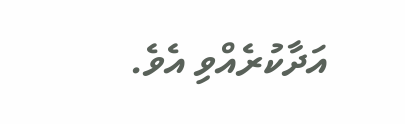އަދާކުރެއްވި އެވެ.